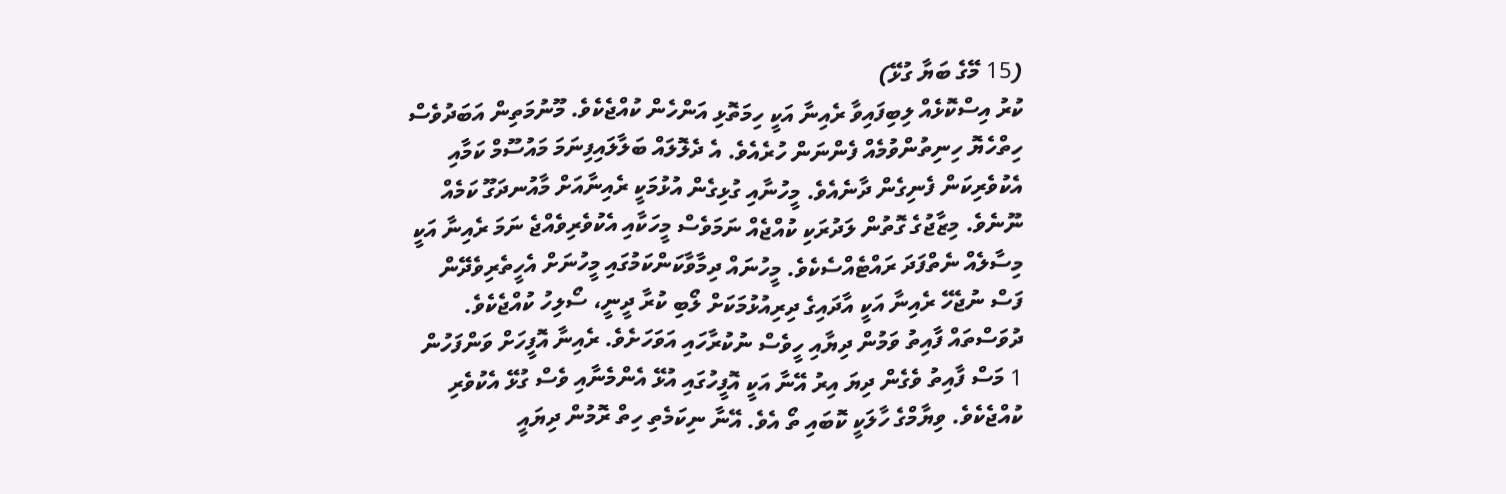(15 މޭގެ ބަޔާ ގުޅޭ)
ކުރު އިސްކޮޅެއް ލިބިފައިވާ ރެއިނާ އަކީ ހިމަތޮޅި އަންހެން ކުއްޖެކެވެ. މޫނުމަތިން އަބަދުވެސް ހިތްހެޔޮ ހިނިތުންވުމެއް ފެންނަން ހުރެއެވެ. އެ ދެލޮލައް ބަލާލައިފިނަމަ މައުސޫމް ކަމާއި އެކުވެރިކަން ފެނިގެން ދާނެއެވެ. މީހުނާއި ގުޅިގެން އުޅުމަކީ ރެއިނާއަށް މާއުނދަގޫ ކަމެއް ނޫނެވެ. މިޒާޖުގެ ގޮތުން ލަދުރަކި ކުއްޖެއް ނަމަވެސް މީހަކާއި އެކުވެރިވެއްޖެ ނަމަ ރެއިނާ އަކީ މިސާލެއް ނެތްފަދަ ރައްޓެއްސެކެވެ. މީހުނައް ދިމާވާކަންކަމުގައި މީހުނަށް އެހީތެރިވެދޭން ފަސް ނުޖެހޭ ރެއިނާ އަކީ އާދައިގެ ދިރިއުޅުމަކަށް ލޯބި ކުރާ ދީނީ، ސޯލިހު ކުއްޖެކެވެ.
ދުވަސްތައް ފާއިތު ވަމުން ދިޔާއި ހީވެސް ނުކުރާހައި އަވަހަށެވެ. ރެއިނާ އޮފީހަށް ވަންފަހުން 1 މަސް ފާއިތު ވެގެން ދިޔަ އިރު އޭނާ އަކީ އޮފީހުގައި އުޅޭ އެންމެނާއި ވެސް ގުޅޭ އެކުވެރި ކުއްޖެކެވެ. ވިޔާމްގެ ހާލަކީ ކޮބައި ތޯ އެވެ. އޭނާ ނިކަމެތި ހިތް ރޮމުން ދިޔައީ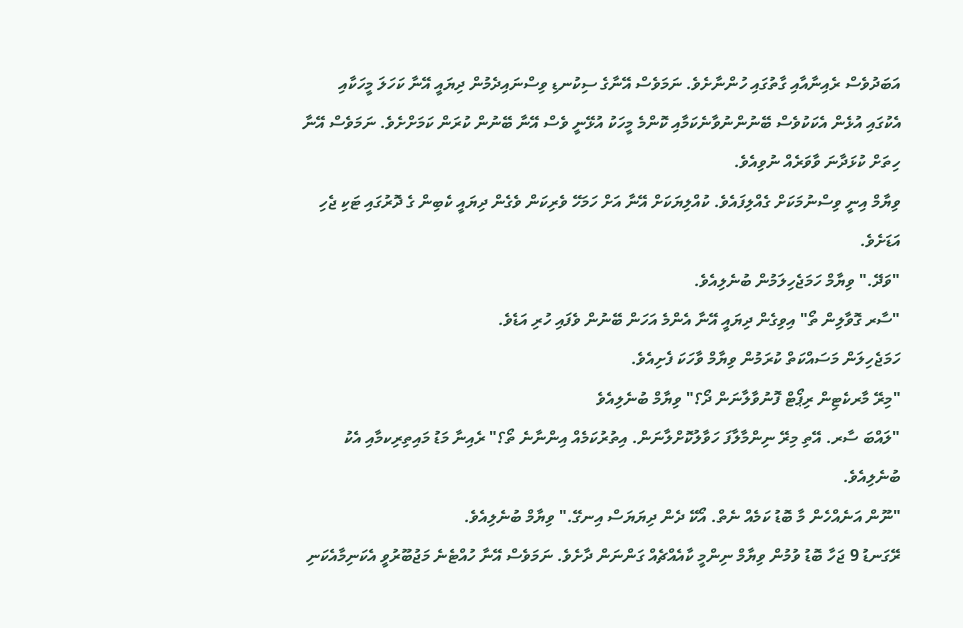އަބަދުވެސް ރެއިނާއާއި ގާތުގައި ހުންނާށެވެ. ނަމަވެސް އޭނާގެ ސިކުނޑި ވިސްނައިދެމުން ދިޔައީ އޭނާ ކަހަލަ މީހަކާއި އެކުގައި އުޅެން އެކަކުވެސް ބޭނުންނުވާނެކަމާއި ކޮންމެ މީހަކު އުޅޭނީ ވެސް އޭނާ ބޭނުން ކުރަން ކަމަށްށެވެ. ނަމަވެސް އޭނާ ހިތަށް ކުޅަދާނަ ވާވަރެއް ނުވިއެވެ.
ވިޔާމް އިނީ ވިސްނުމަކަށް ގެއްލިފައެވެ. ކުއްލިޔަކަށް އޭނާ އަށް ހަމަހޭ ވެރިކަން ވެގެން ދިޔައީ ކެބިން ގެ ދޮރުގައި ޓަކި ޖެހި އަޑަށެވެ.
"ވަދޭ." ވިޔާމް ހަމަޖެހިލަމުން ބުނެލިއެވެ.
"ސާރ ގޮވާލިން ތޯ" އިވިގެން ދިޔައީ އޭނާ އެންމެ އަހަން ބޭނުން ވެފައި ހުރި އަޑެވެ.
ހަމަޖެހިލަން މަސައްކަތް ކުރަމުން ވިޔާމް ވާހަކަ ފެށިއެވެ.
"މިރޭ މާރކެޓިން ރިޕޯޓް ފޮނުވާލާނަން ދޯ؟" ވިޔާމް ބުނެލިއެވެ
"ލައްބަ ސާރ. އޭތި މިރޭ ނިންމާލާފަ ހަވާލުކޮށްލާނަން. އިތުރުކަމެއް އިންނާނެ ތޯ؟" ރެއިނާ މަޑު މައިތިރިކމާއި އެކު ބުނެލިއެވެ.
"ނޫން އަނެއްހެން މާ ބޮޑު ކަމެއް ނެތް. އޯކޭ ދެން ދިޔަޔަސް އިނގޭ." ވިޔާމް ބުނެލިއެވެ.
ރޭގަނޑު 9 ޖަހާ ބޮޑު ވުމުން ވިޔާމް ނިންމީ ކާއެއްޗެއް ގަންނަން ދާށެވެ. ނަމަވެސް އޭނާ ހުއްޓެނެ މަޖުބޫރުވީ އެކަނިމާއެކަނި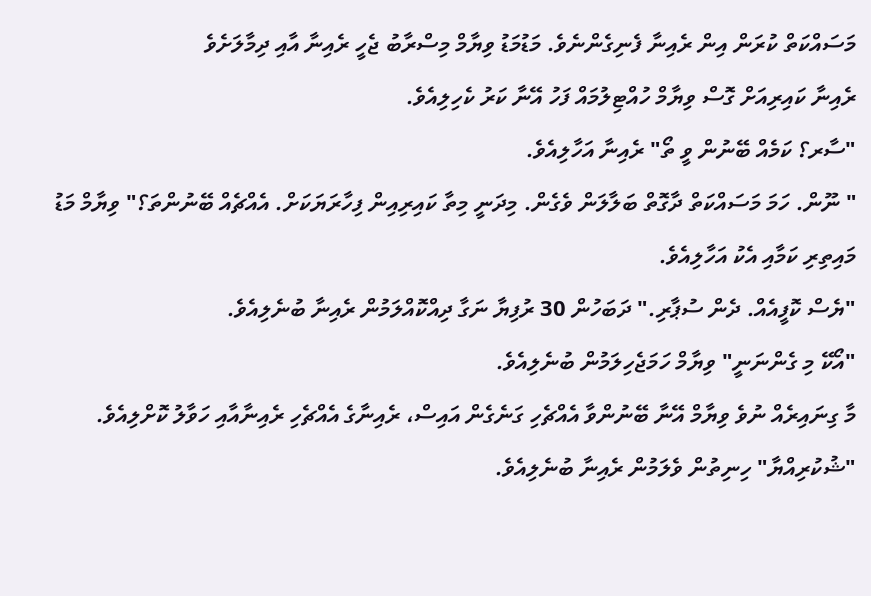މަސައްކަތް ކުރަން އިން ރެއިނާ ފެނިގެންނެވެ. މަޑުމަޑު ވިޔާމް މިސްރާބު ޖެހީ ރެއިނާ އާއި ދިމާލަށެވެ
ރެއިނާ ކައިރިއަށް ގޮސް ވިޔާމް ހުއްޓިލުމައް ފަހު އޭނާ ކަރު ކެހިލިއެވެ.
"ސާރ؟ ކަމެއް ބޭނުން ވީ ތޯ" ރެއިނާ އަހާލިއެވެ.
" ނޫން. ހަމަ މަސައްކަތް ދާގޮތް ބަލާލަން ވެގެން. މިދަނީ މިތާ ކައިރިއިން ފިހާރަޔަކަށް. އެއްޗެއް ބޭނުންތަ؟" ވިޔާމް މަޑު މައިތިރި ކަމާއި އެކު އަހާލިއެވެ.
"ޔެސް ކޮފީއެއް. ދެން ސުޕާރި." ދަބަހުން 30 ރުފިޔާ ނަގާ ދިއްކޮއްލަމުން ރެއިނާ ބުނެލިއެވެ.
"އޯކޭ މި ގެންނަނީ" ވިޔާމް ހަމަޖެހިލަމުން ބުނެލިއެވެ.
މާ ގިނައިރެއް ނުވެ ވިޔާމް އޭނާ ބޭނުންވާ އެއްޗެހި ގަނެގެން އައިސް، ރެއިނާގެ އެއްޗެހި ރެއިނާއާއި ހަވާލު ކޮށްލިއެވެ.
"ޝުކުރިއްޔާ" ހިނިތުން ވެލަމުން ރެއިނާ ބުނެލިއެވެ.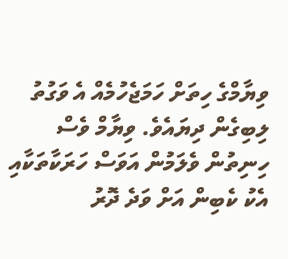ވިޔާމްގެ ހިތަށް ހަމަޖެހުމެއް އެ ވަގުތު ލިބިގެން ދިޔައެވެ. ވިޔާމް ވެސް ހިނިތުން ވެލަމުން އަވަސް ހަރަކާތަކާއި އެކު ކެބިން އަށް ވަދެ ދޮރު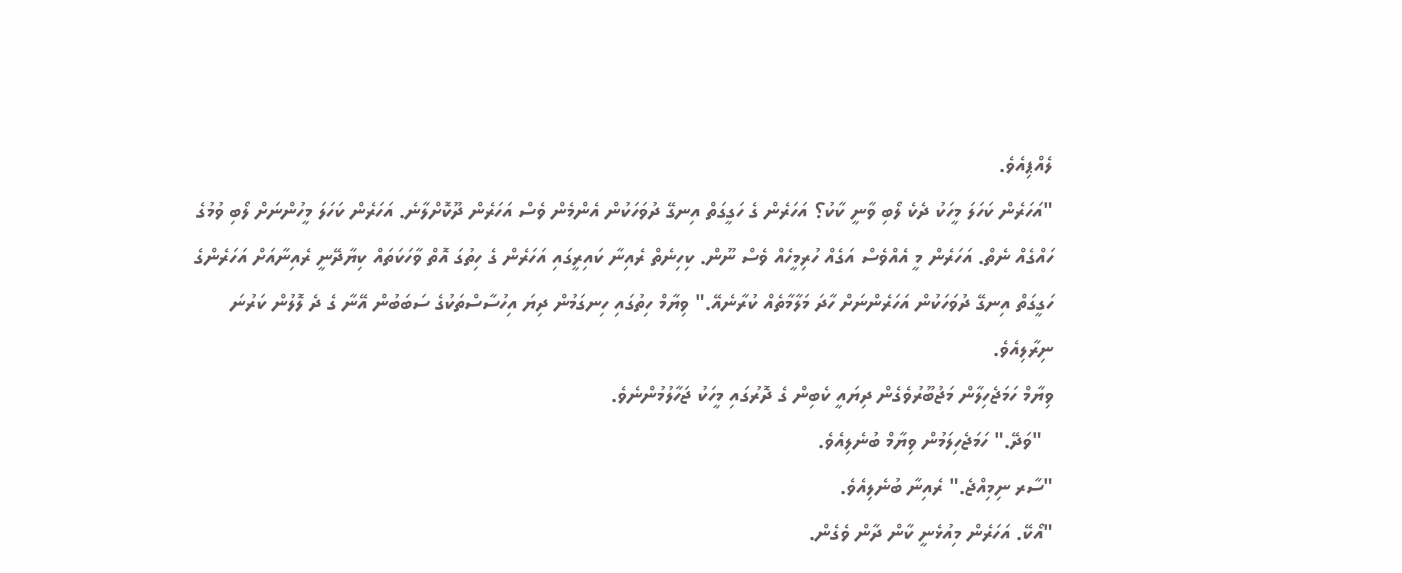ލެއްޕިއެވެ.
"އަހަރެން ކަހަލަ މީހަކު ދެކެ ލޯބި ވާނީ ކާކު؟ އަހަރެން ގެ ހަގީގަތް އިނގޭ ދުވަހަކުން އެންމެން ވެސް އަހަރެން ދޫކޮށްލާނެ. އަހަރެން ކަހަލަ މީހުންނަށް ލޯބި ވުމުގެ ހައްގެއް ނެތް. އަހަރެން މީ އެއްވެސް އަގެއް ހުރިމީހެއް ވެސް ނޫން. ކިހިނެތް ރެއިނާ ކައިރީގައި އަހަރެން ގެ ހިތުގަ އޮތް ވާހަކަތައް ކިޔާދޭނީ ރެއިނާއަށް އަހަރެންގެ ހަގީގަތް އިނގޭ ދުވަހަކުން އަހަރެންނަށް ހާދަ މަލާމާތެއް ކުރާނެއޭ." ވިޔާމް ހިތުގައި ހިނގަމުން ދިޔަ އިހުސާސްތަކުގެ ސަބަބުން އޭނާ ގެ ދެ ލޮލުން ކަރުނަ ނިރާލިއެވެ.
ވިޔާމް ހަމަޖެހިލާން މަޖުބޫރުވެގެން ދިޔައީ ކެބިން ގެ ދޮރުގައި މީހަކު ޖަހާލުމުންނެވެ.
  "ވަދޭ." ހަމަޖެހިލަމުން ވިޔާމް ބުނެލިއެވެ.
"ސާރ ނިމިއްޖެ." ރެއިނާ ބުނެލިއެވެ.
"އޯކޭ. އަހަރެން މިއުޅެނީ ކާން ދާން ވެގެން.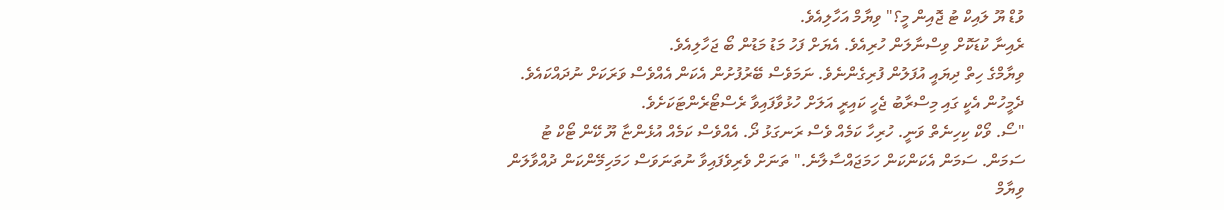ވުޑް ޔޫ ލައިކް ޓު ޖޮއިން މީ؟" ވިޔާމް އަހާލިއެވެ.
ރެއިނާ ކުޑަކޮށް ވިސްނާލަން ހުރިއެވެ. އެޔަށް ފަހު މަޑު މަޑުން ބޯ ޖަހާލިއެވެ.
ވިޔާމްގެ ހިތް ދިޔައީ އުފަލުން ފުރިގެންނެވެ. ނަމަވެސް ބޭރުފުށުން އެކަން އެއްވެސް ވަރަކަށް ނުދައްކައެވެ.
ދެމީހުން އެކީ ގައި މިސްރާބު ޖެހީ ކައިރީ އަލަށް ހުޅުވާފައިވާ ރެސްޓޯރެންޓަކަށެވެ.
"ސޯ. ވޯކް ކިހިނެތް ވަނީ. ހުރިހާ ކަމެއް ވެސް ރަނގަޅު ދޯ. އެއްވެސް ކަމެއް އުޅެންޏާ ޔޫ ކޭން ޓޯކް ޓު ސަމަން. ސަމަން އެކަންކަން ހަމަޖައްސާލާނެ." ތަނަށް ވެރިވެފައިވާ ނުތަނަވަސް ހަމަހިމޭންކަން ދުއްވާލަން ވިޔާމް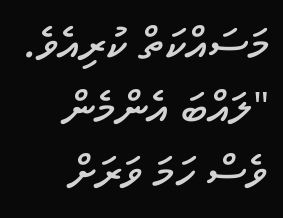މަސައްކަތް ކުރިއެވެ.
"ލައްބަ އެންމެން ވެސް ހަމަ ވަރަށް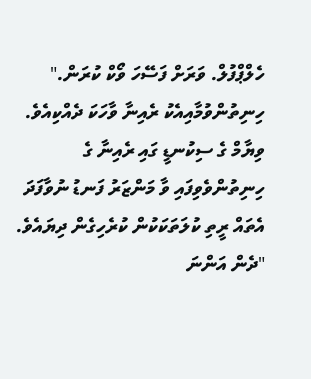ހެލްޕްފުލް. ވަރަށް ފަސޭހަ ވޯކް ކުރަން." ހިނިތުންވުމާއިއެކު ރެއިނާ ވާހަކަ ދެއްކިއެވެ.
ވިޔާމް ގެ ސިކުނޑީ ގައި ރެއިނާ ގެ ހިނިތުންވެވިފައި ވާ މަންޒަރު ފަނޑު ނުވާފަދަ އެތައް ރީތި ކުލަތަކަކުން ކުރެހިގެން ދިޔައެވެ.
"ދެން އަންނަ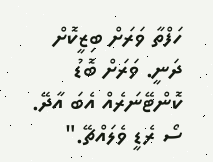ހަފްތާ ވަރަށް ބިޒީކޮށް ދަނީ. ވަރަށް ބޮޑު ކޮންޓޭނަރެއް އެބަ އާދޭ. ސޯ ރެޑީ ވެލައްޗޭ."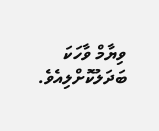ވިޔާމް ވާހަކަ ބަދަލުކޮށްލިއެވެ.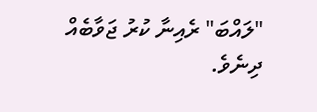"ލައްބަ" ރެއިނާ ކުރު ޖަވާބެއް ދިނެވެ.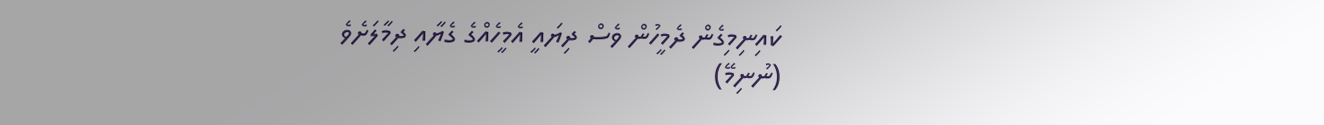ކައިނިމިގެން ދެމީހުން ވެސް ދިޔައީ އެމީހެއްގެ ގެޔާއި ދިމާލަށެވެ
(ނުނިމޭ)